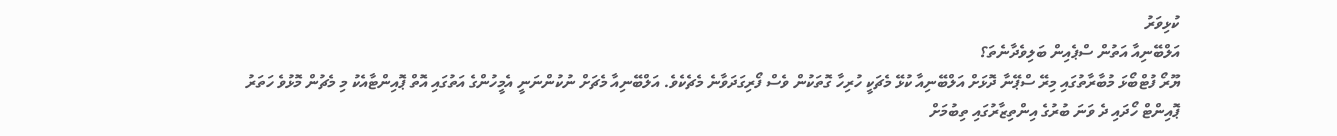ކުޅިވަރު
އަލްބޭނިއާ އަތުން ސްޕެއިން ބަލިވެދާނެތަ؟
ޔޫރޯ ފުޓްބޯޅަ މުބާރާތުގައި މިރޭ ސްޕޭނާ ދޮޅަށް އަލްބޭނިއާ ކުޅޭ މެޗަކީ ހުރިހާ ގޮތަކުން ވެސް ފޯރިގަދަވާނެ މެޗެކެވެ. އަލްބޭނިއާ މެޗަށް ނުކުންނަނީ އެމީހުންގެ އަތުގައި އޮތް ޕޮއިންޓާއެކު މި މެޗުން މޮޅުވެ ހަތަރު ޕޮއިންޓް ހޯދައި ދެ ވަނަ ބުރުގެ އިންތިޒާރުގައި ތިބުމަށް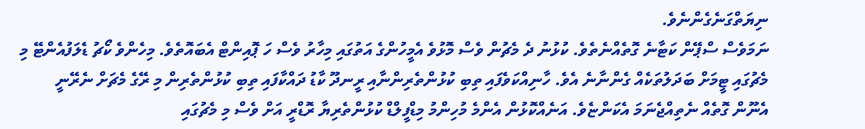ނިޔަތްގަނެގެންނެވެ.
ނަމަވެސް ސްޕޭން ކަޓާނެ ގޮތެއްނެތެވެ. ކުޅުނު ދެ މެޗުން ވެސް މޮޅުވެ އެމީހުންގެ އަތުގައި މިހާރު ވެސް ހަ ޕޮއިންޓް އެބައޮތެވެ. މިހެންވެ ކޯޗު ޑެލަފުއެންޓޭ މި މެޗުގައި ޓީމަށް ބަދަލުތަކެއް ގެންނާނެ އެވެ. ހާނިއްކަވެފައި ތިބި ކުޅުންތެރިންނާއި ރީނދޫ ކާޑު ދައްކާފައި ތިބި ކުޅުންތެރިން މި ރޭގެ މެޗަށް ނެރޭނީ އެނޫން ގޮތެއް ނެތިއްޖެނަމަ އެކަންޏެވެ. އަނެއްކޮޅުން އެންމެ މުހިންމު މިޑްފީލްޑް ކުޅުންތެރިޔާ ރޮޑްރީ އަށް ވެސް މި މެޗުގައި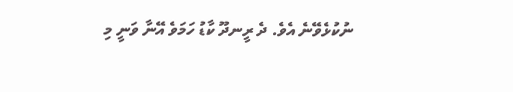ނުކުޅެވޭނެ އެވެ. ދެ ރީނދޫ ކާޑު ހަމަވެ އޭނާ ވަނީ މި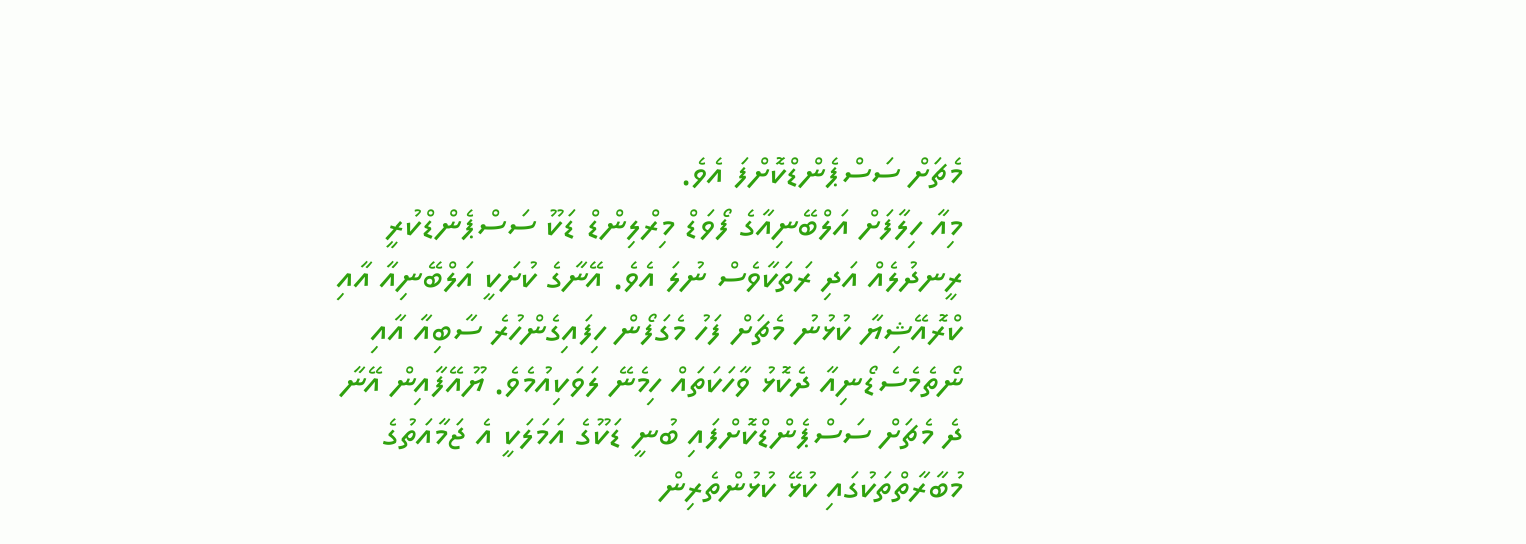މެޗަށް ސަސްޕެންޑްކޮށްފަ އެވެ.
މިއާ ހިލާފަށް އަލްބޭނިއާގެ ފޯވަޑް މިރްލިންޑް ޑަކޫ ސަސްޕެންޑްކުރީ ރީނދުލެއް އަދި ރަތަކާވެސް ނުލަ އެވެ. އޭނާގެ ކުށަކީ އަލްބޭނިއާ އާއި ކްރޮއޭޝިޔާ ކުޅުނު މެޗަށް ފަހު މެގަފޯން ހިފައިގެންހުރެ ސާބިއާ އާއި ނޯތެމެސެޑޯނިއާ ދެކޮޅު ވާހަކަތައް ހިމެނޭ ލަވަކިއުމެވެ. ޔޫއޭފާއިން އޭނާ ދެ މެޗަށް ސަސްޕެންޑްކޮށްފައި ބުނީ ޑަކޫގެ އަމަލަކީ އެ ޖަމާއަތުގެ މުބާރާތްތަކުގައި ކުޅޭ ކުޅުންތެރިން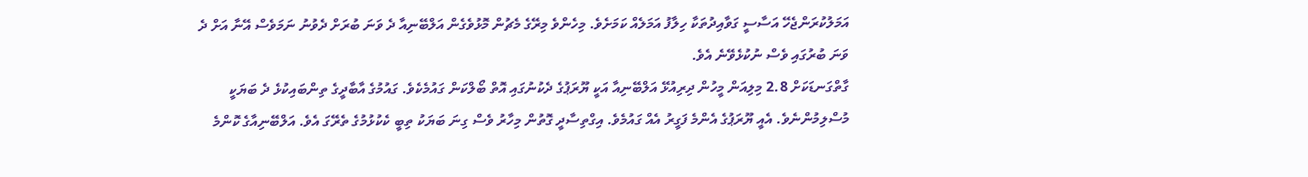އަމަލުކުރަންޖެހޭ އަސާސީ ގަވާއިދުތަކާ ހިލާފު އަމަލެއް ކަމަށެވެ. މިހެންވެ މިރޭގެ މެޗުން މޮޅުވެގެން އަލްބޭނިއާ ދެ ވަނަ ބުރަށް ދެވުނު ނަމަވެސް އޭނާ އަށް ދެ ވަނަ ބުރުގައި ވެސް ނުކުޅެވޭނެ އެވެ.
ގާތްގަނޑަކަށް 2.8 މިލިއަން މީހުން ދިރިއުޅޭ އަލްބޭނިއާ އަކީ ޔޫރަޕުގެ ދެކުނުގައި އޮތް ބޯލްކަން ގައުމެކެވެ. ގައުމުގެ އާބާދީގެ ތިންބައިކުޅެ ދެ ބަޔަކީ މުސްލިމުންނެވެ. އެއީ ޔޫރަޕުގެ އެންމެ ފަގީރު އެއް ގައުމެވެ. އިގްތިސާދީ ގޮތުން މިހާރު ވެސް ގިނަ ބަޔަކު ތިބީ ކެކުޅުމުގެ ތެރޭގަ އެވެ. އަލްބޭނިއާގެ ކޮންމެ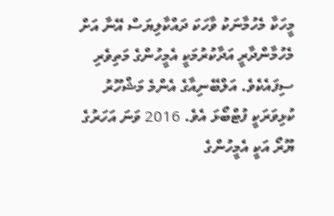މީހަކާ މެހުމާނަކު ވާހަކަ ދައްކާލިޔަސް އޭނާ އަށް މެހުމާންދާރީ އަދާކުރުމަކީ އެމީހުންގެ މަތިވެރި ސިފައެކެވެ. އަލްބޭނިއާގެ އެންމެ މަޝްހޫރު ކުޅިވަރަކީ ފުޓްބޯޅަ އެވެ. 2016 ވަނަ އަހަރުގެ ޔޫރޯ އަކީ އެމީހުންގެ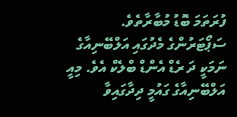ފުރަތަމަ ބޮޑު މުބާރާތެވެ. ސަޕޯޓަރުންގެ މެދުގައި އަލްބޭނިއާގެ ނަމަކީ ދަ ރެޑް އެންޑް ބްލެކް އެވެ. މިއީ އަލްބޭނިއާގެ ގައުމީ ދިދާގައިވާ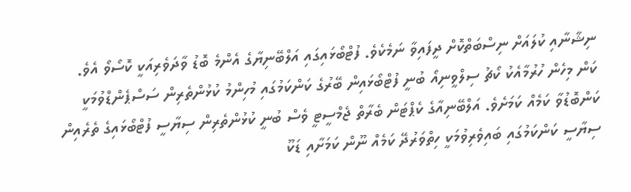ނިޝާނާއި ކުލައަށް ނިސްބަތްކޮށް ދީފައިވާ ނަމެކެވެ. ފުޓްބޯޅައިގައި އަލްބޭނިޔާގެ އެންމެ ބޮޑު ވާދަވެރިއަކީ ކޮސޯވޯ އެވެ.
ކަން މިހެން ހުރުމާއެކު ކޯޗު ސިލްވީނިއޯ ބުނީ ފުޓްބޯޅައިން ބޭރުގެ ކަންކަމުގައި މުހިންމު ކުޅުންތެރިން ސަސްޕެންޑްވުމަކީ ކަންބޮޑުވާ ކަމެއް ކަމަށެވެ. އަލްބޭނިއާގެ ކެޕްޓަން ބެރާތް ޖެމްސީޓީ ވެސް ބުނީ ކުޅުންތެރިން ސިޔާސީ ފުޓްބޯޅައިގެ ތެރެއިން ސިޔާސީ ކަންކަމުގައި ބައިވެރިވުމަކީ ހިތްވަރުދޭ ކަމެއް ނޫން ކަމަށާއި ޑަކޫ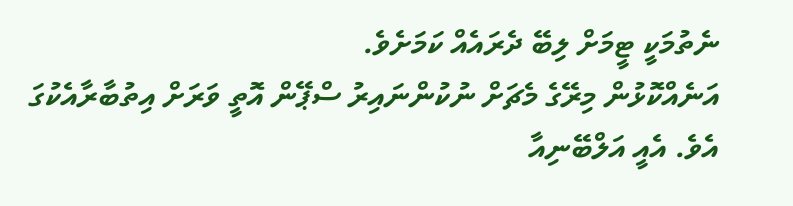ނެތުމަކީ ޓީމަށް ލިބޭ ދެރައެއް ކަމަށެވެ.
އަނެއްކޮޅުން މިރޭގެ މެޗަށް ނުކުންނައިރު ސްޕޭން އޮތީ ވަރަށް އިތުބާރާއެކުގަ އެވެ. އެއީ އަލްބޭނިއާ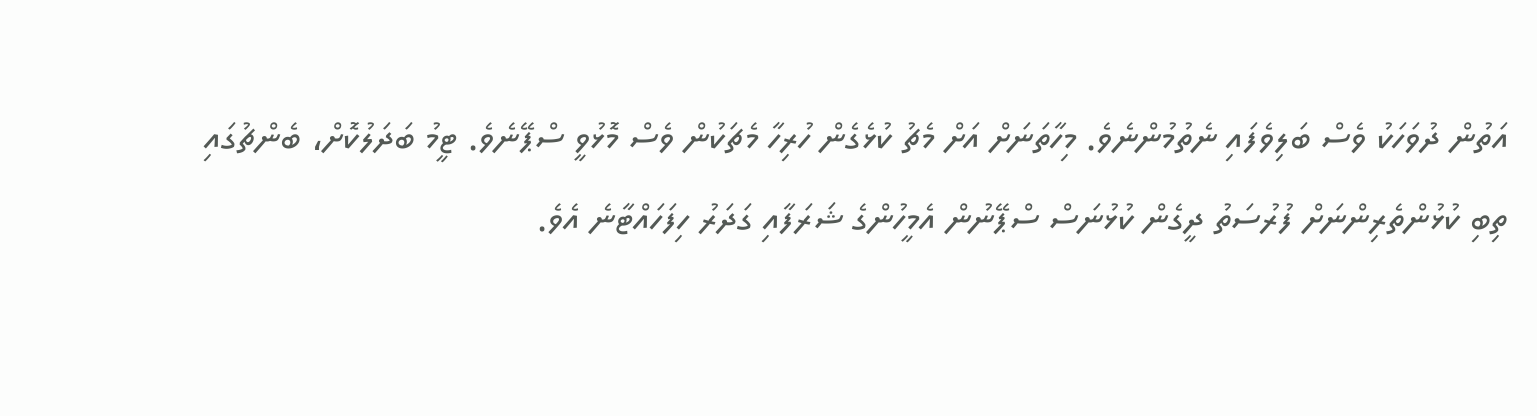އަތުން ދުވަހަކު ވެސް ބަލިވެފައި ނެތުމުންނެވެ. މިހާތަނަށް އަށް މެޗު ކުޅެގެން ހުރިހާ މެޗަކުން ވެސް މޮޅުވީ ސްޕޭނެވެ. ޓީމު ބަދަލުކޮށް، ބެންޗުގައި ތިބި ކުޅުންތެރިންނަށް ފުރުސަތު ދީގެން ކުޅުނަސް ސްޕޭނުން އެމީހުންގެ ޝަރަފާއި ގަދަރު ހިފަހައްޓާނެ އެވެ.